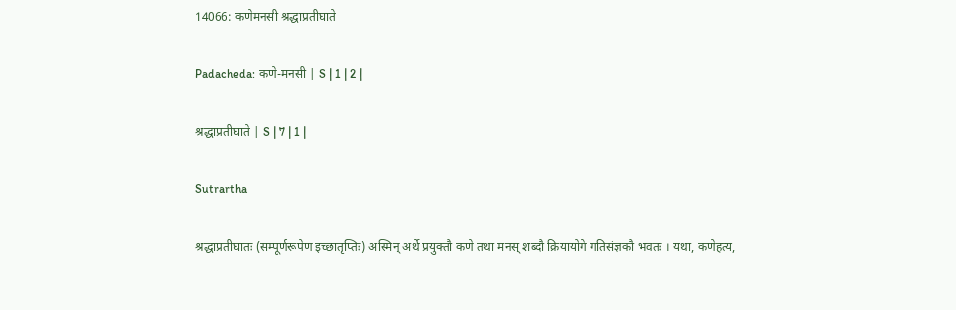14066: कणेमनसी श्रद्धाप्रतीघाते

Padacheda: कणे-मनसी | S | 1 | 2 |

श्रद्धाप्रतीघाते | S | 7 | 1 |

Sutrartha

श्रद्धाप्रतीघातः (सम्पूर्णरूपेण इच्छातृप्तिः) अस्मिन् अर्थे प्रयुक्तौ कणे तथा मनस् शब्दौ क्रियायोगे गतिसंज्ञकौ भवतः । यथा, कणेहत्य,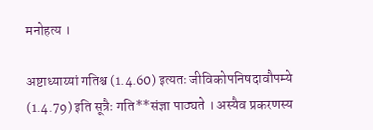मनोहत्य ।

अष्टाध्याय्यां गतिश्च (1.4.60) इत्यतः जीविकोपनिषदावौपम्ये (1.4.79) इति सूत्रैः गति**संज्ञा पाठ्यते । अस्यैव प्रकरणस्य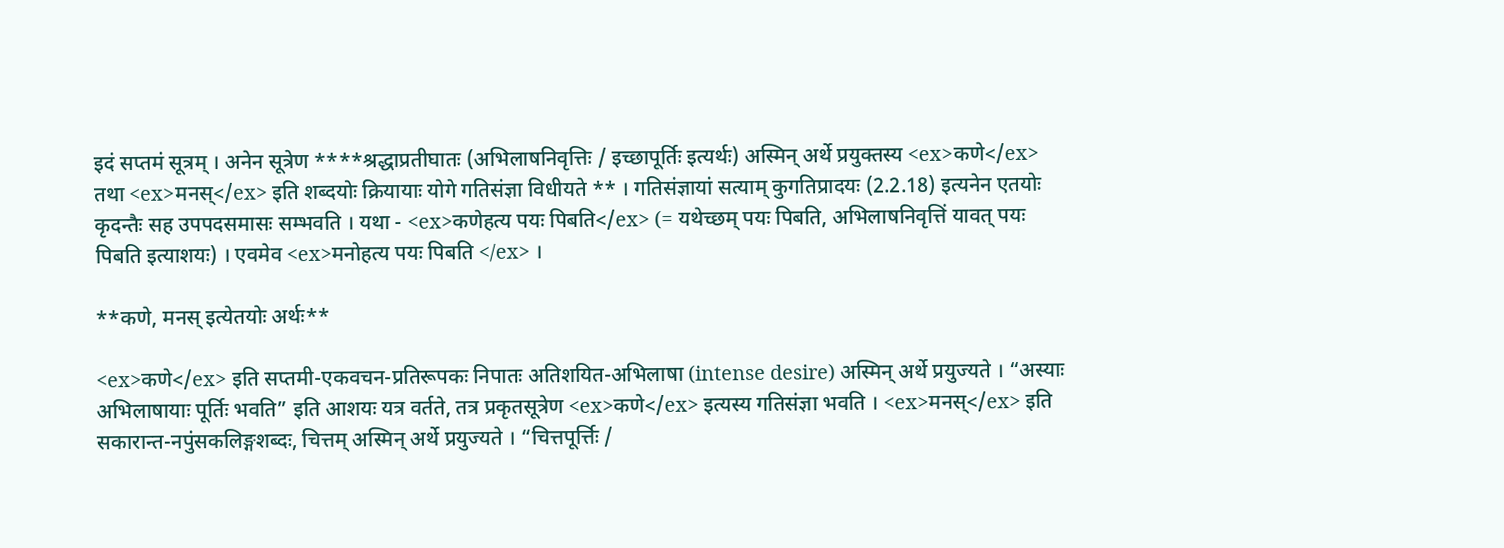इदं सप्तमं सूत्रम् । अनेन सूत्रेण ****श्रद्धाप्रतीघातः (अभिलाषनिवृत्तिः / इच्छापूर्तिः इत्यर्थः) अस्मिन् अर्थे प्रयुक्तस्य <ex>कणे</ex> तथा <ex>मनस्</ex> इति शब्दयोः क्रियायाः योगे गतिसंज्ञा विधीयते ** । गतिसंज्ञायां सत्याम् कुगतिप्रादयः (2.2.18) इत्यनेन एतयोः कृदन्तैः सह उपपदसमासः सम्भवति । यथा - <ex>कणेहत्य पयः पिबति</ex> (= यथेच्छम् पयः पिबति, अभिलाषनिवृत्तिं यावत् पयः पिबति इत्याशयः) । एवमेव <ex>मनोहत्य पयः पिबति </ex> ।

**कणे, मनस् इत्येतयोः अर्थः**

<ex>कणे</ex> इति सप्तमी-एकवचन-प्रतिरूपकः निपातः अतिशयित-अभिलाषा (intense desire) अस्मिन् अर्थे प्रयुज्यते । “अस्याः अभिलाषायाः पूर्तिः भवति” इति आशयः यत्र वर्तते, तत्र प्रकृतसूत्रेण <ex>कणे</ex> इत्यस्य गतिसंज्ञा भवति । <ex>मनस्</ex> इति सकारान्त-नपुंसकलिङ्गशब्दः, चित्तम् अस्मिन् अर्थे प्रयुज्यते । “चित्तपूर्त्तिः /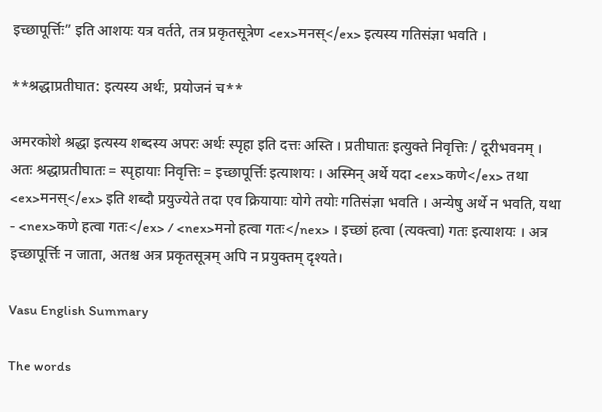इच्छापूर्त्तिः” इति आशयः यत्र वर्तते, तत्र प्रकृतसूत्रेण <ex>मनस्</ex> इत्यस्य गतिसंज्ञा भवति ।

**श्रद्धाप्रतीघात: इत्यस्य अर्थः, प्रयोजनं च**

अमरकोशे श्रद्धा इत्यस्य शब्दस्य अपरः अर्थः स्पृहा इति दत्तः अस्ति । प्रतीघातः इत्युक्ते निवृत्तिः / दूरीभवनम् । अतः श्रद्धाप्रतीघातः = स्पृहायाः निवृत्तिः = इच्छापूर्त्तिः इत्याशयः । अस्मिन् अर्थे यदा <ex>कणे</ex> तथा <ex>मनस्</ex> इति शब्दौ प्रयुज्येते तदा एव क्रियायाः योगे तयोः गतिसंज्ञा भवति । अन्येषु अर्थे न भवति, यथा - <nex>कणे हत्वा गतः</ex> / <nex>मनो हत्वा गतः</nex> । इच्छां हत्वा (त्यक्त्वा) गतः इत्याशयः । अत्र इच्छापूर्त्तिः न जाता, अतश्च अत्र प्रकृतसूत्रम् अपि न प्रयुक्तम् दृश्यते।

Vasu English Summary

The words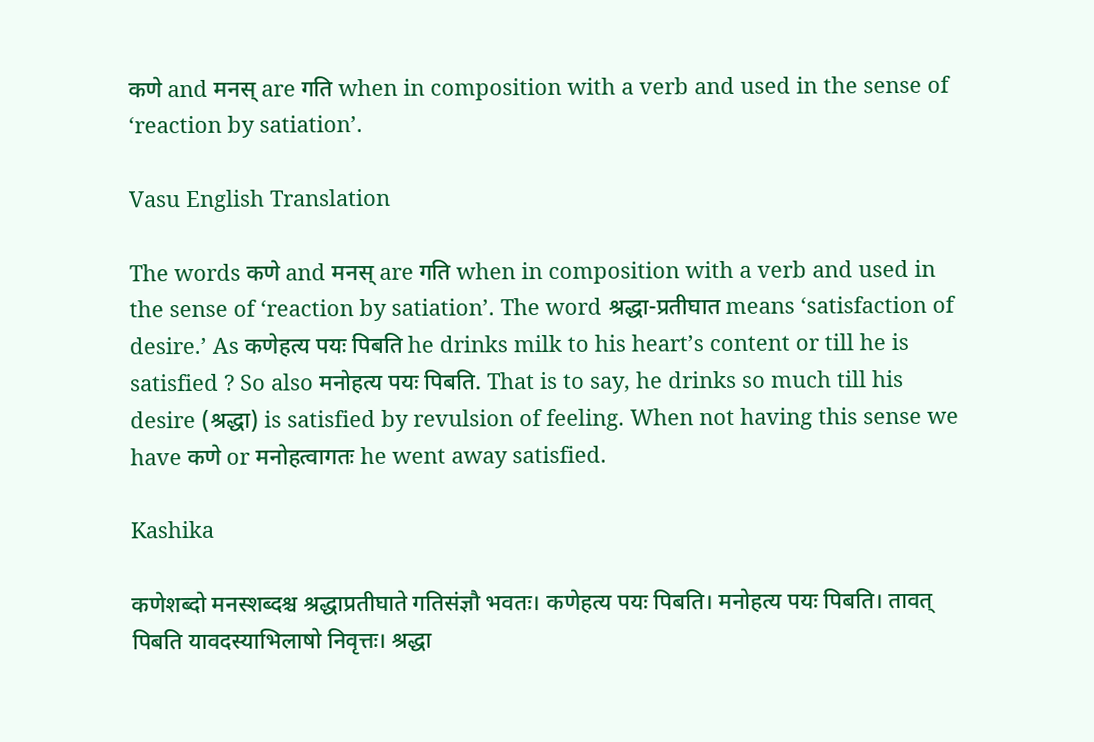कणे and मनस् are गति when in composition with a verb and used in the sense of ‘reaction by satiation’.

Vasu English Translation

The words कणे and मनस् are गति when in composition with a verb and used in the sense of ‘reaction by satiation’. The word श्रद्धा-प्रतीघात means ‘satisfaction of desire.’ As कणेहत्य पयः पिबति he drinks milk to his heart’s content or till he is satisfied ? So also मनोहत्य पयः पिबति. That is to say, he drinks so much till his desire (श्रद्धा) is satisfied by revulsion of feeling. When not having this sense we have कणे or मनोहत्वागतः he went away satisfied.

Kashika

कणेशब्दो मनस्शब्दश्च श्रद्धाप्रतीघाते गतिसंज्ञौ भवतः। कणेहत्य पयः पिबति। मनोहत्य पयः पिबति। तावत् पिबति यावदस्याभिलाषो निवृत्तः। श्रद्धा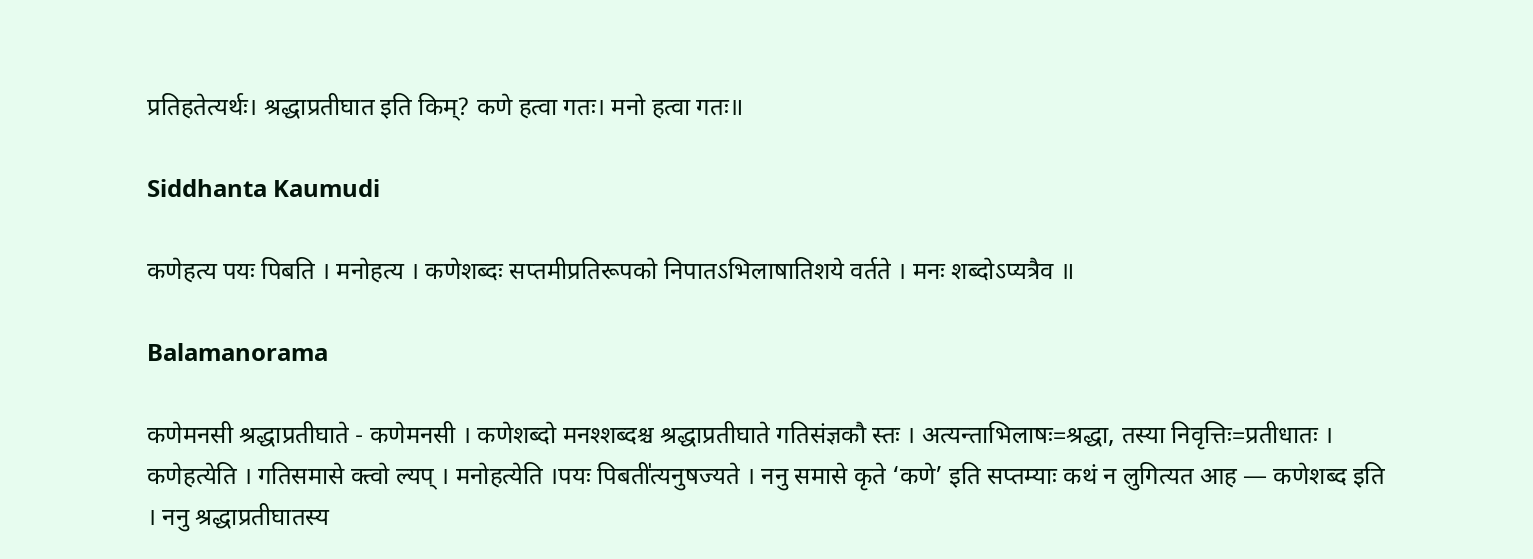प्रतिहतेत्यर्थः। श्रद्धाप्रतीघात इति किम्? कणे हत्वा गतः। मनो हत्वा गतः॥

Siddhanta Kaumudi

कणेहत्य पयः पिबति । मनोहत्य । कणेशब्दः सप्तमीप्रतिरूपको निपातऽभिलाषातिशये वर्तते । मनः शब्दोऽप्यत्रैव ॥

Balamanorama

कणेमनसी श्रद्धाप्रतीघाते - कणेमनसी । कणेशब्दो मनश्शब्दश्च श्रद्धाप्रतीघाते गतिसंज्ञकौ स्तः । अत्यन्ताभिलाषः=श्रद्धा, तस्या निवृत्तिः=प्रतीधातः । कणेहत्येति । गतिसमासे क्त्वो ल्यप् । मनोहत्येति ।पयः पिबती॑त्यनुषज्यते । ननु समासे कृते ‘कणे’ इति सप्तम्याः कथं न लुगित्यत आह — कणेशब्द इति । ननु श्रद्धाप्रतीघातस्य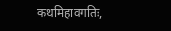कथमिहावगतिः,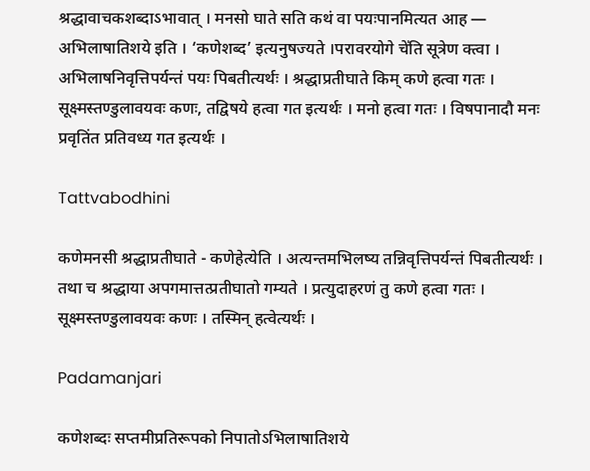श्रद्धावाचकशब्दाऽभावात् । मनसो घाते सति कथं वा पयःपानमित्यत आह — अभिलाषातिशये इति । ‘कणेशब्द’ इत्यनुषज्यते ।परावरयोगे चे॑ति सूत्रेण क्त्वा । अभिलाषनिवृत्तिपर्यन्तं पयः पिबतीत्यर्थः । श्रद्धाप्रतीघाते किम् कणे हत्वा गतः । सूक्ष्मस्तण्डुलावयवः कणः, तद्विषये हत्वा गत इत्यर्थः । मनो हत्वा गतः । विषपानादौ मनः प्रवृतिंत प्रतिवध्य गत इत्यर्थः ।

Tattvabodhini

कणेमनसी श्रद्धाप्रतीघाते - कणेहेत्येति । अत्यन्तमभिलष्य तन्निवृत्तिपर्यन्तं पिबतीत्यर्थः । तथा च श्रद्धाया अपगमात्तत्प्रतीघातो गम्यते । प्रत्युदाहरणं तु कणे हत्वा गतः । सूक्ष्मस्तण्डुलावयवः कणः । तस्मिन् हत्वेत्यर्थः ।

Padamanjari

कणेशब्दः सप्तमीप्रतिरूपको निपातोऽभिलाषातिशये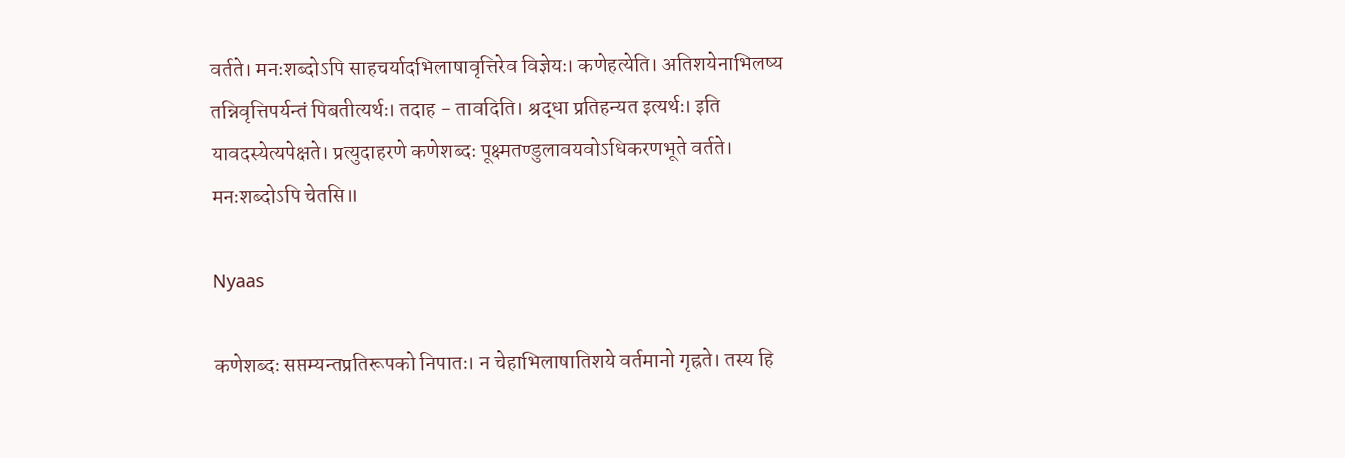वर्तते। मनःशब्दोऽपि साहचर्यादभिलाषावृत्तिरेव विज्ञेयः। कणेहत्येति। अतिशयेनाभिलष्य तन्निवृत्तिपर्यन्तं पिबतीत्यर्थः। तदाह - तावदिति। श्रद्धा प्रतिहन्यत इत्यर्थः। इति यावदस्येत्यपेक्षते। प्रत्युदाहरणे कणेशब्दः पूक्ष्मतण्डुलावयवोऽधिकरणभूते वर्तते। मनःशब्दोऽपि चेतसि॥

Nyaas

कणेशब्दः सप्तम्यन्तप्रतिरूपको निपातः। न चेहाभिलाषातिशये वर्तमानो गृह्रते। तस्य हि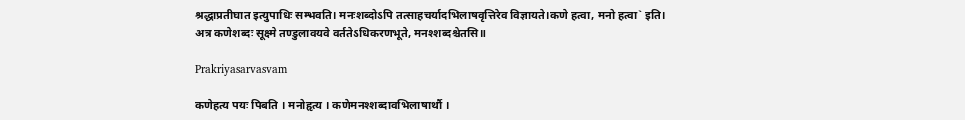श्रद्धाप्रतीघात इत्युपाधिः सम्भवति। मनःशब्दोऽपि तत्साहचर्यादभिलाषवृत्तिरेव विज्ञायते।कणे हत्वा, मनो हत्वा` इति। अत्र कणेशब्दः सूक्ष्मे तण्डुलावयवे वर्ततेऽधिकरणभूते, मनश्शब्दश्चेतसि॥

Prakriyasarvasvam

कणेहत्य पयः पिबति । मनोहृत्य । कणेमनश्शब्दावभिलाषार्थौ ।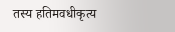तस्य हतिमवधीकृत्य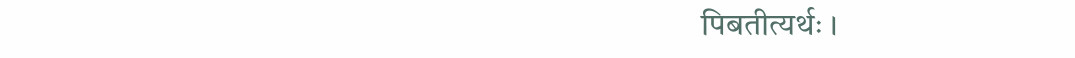पिबतीत्यर्थः ।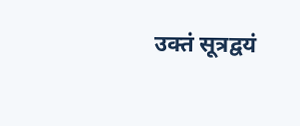उक्तं सूत्रद्वयं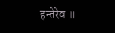हन्तेरेव ॥